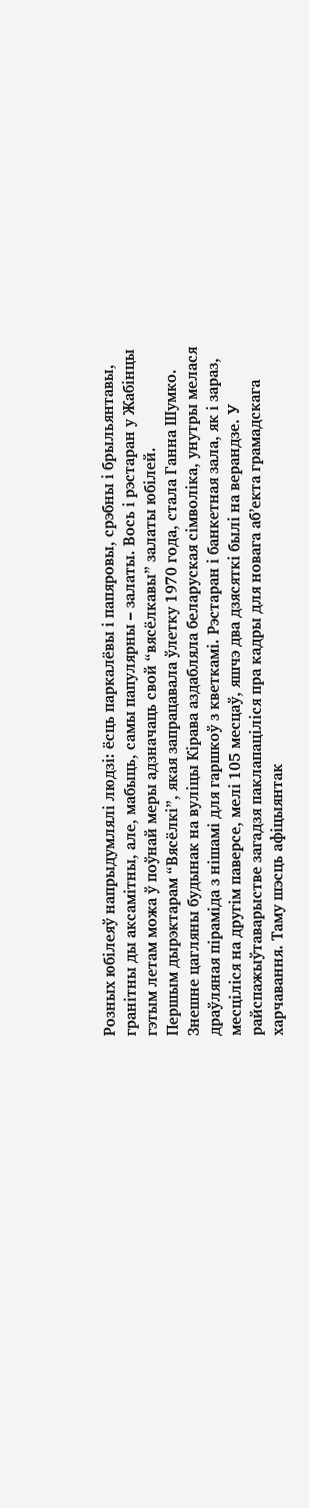Розных юбілеяў напрыдумлялі людзі: ёсць паркалёвы і папяровы, срэбны і брыльянтавы, гранітны ды аксамітны, але, мабыць, самы папулярны – залаты. Вось і рэстаран у Жабінцы гэтым летам можа ў поўнай меры адзначаць свой “вясёлкавы” залаты юбілей.
Першым дырэктарам “Вясёлкі”, якая запрацавала ўлетку 1970 года, стала Ганна Шумко. Знешне цагляны будынак на вуліцы Кірава аздабляла беларуская сімволіка, унутры мелася драўляная піраміда з нішамі для гаршкоў з кветкамі. Рэстаран і банкетная зала, як і зараз, месціліся на другім паверсе, мелі 105 месцаў, яшчэ два дзясяткі былі на верандзе. У райспажыўтаварыстве загадзя паклапаціліся пра кадры для новага аб’екта грамадскага харчавання. Таму шэсць афіцыянтак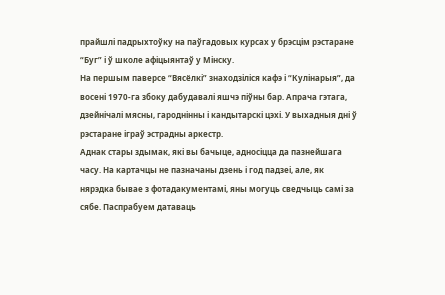прайшлі падрыхтоўку на паўгадовых курсах у брэсцім рэстаране “Буг” і ў школе афіцыянтаў у Мінску.
На першым паверсе “Вясёлкі” знаходзіліся кафэ і “Кулінарыя”, да восені 1970-га збоку дабудавалі яшчэ піўны бар. Апрача гэтага, дзейнічалі мясны, гароднінны і кандытарскі цэхі. У выхадныя дні ў рэстаране іграў эстрадны аркестр.
Аднак стары здымак, які вы бачыце, адносіцца да пазнейшага часу. На картачцы не пазначаны дзень і год падзеі, але, як нярэдка бывае з фотадакументамі, яны могуць сведчыць самі за сябе. Паспрабуем датаваць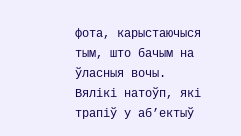фота, карыстаючыся тым, што бачым на ўласныя вочы.
Вялікі натоўп, які трапіў у аб’ектыў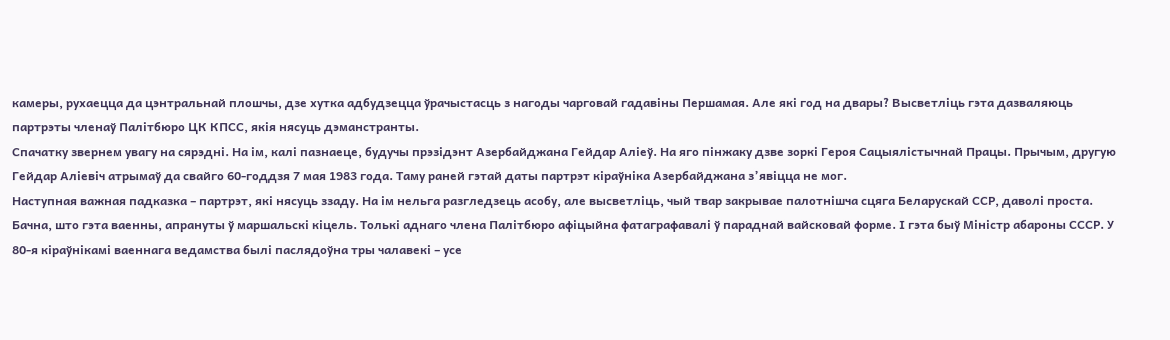камеры, рухаецца да цэнтральнай плошчы, дзе хутка адбудзецца ўрачыстасць з нагоды чарговай гадавіны Першамая. Але які год на двары? Высветліць гэта дазваляюць партрэты членаў Палітбюро ЦК КПСС, якія нясуць дэманстранты.
Спачатку звернем увагу на сярэдні. На ім, калі пазнаеце, будучы прэзідэнт Азербайджана Гейдар Аліеў. На яго пінжаку дзве зоркі Героя Сацыялістычнай Працы. Прычым, другую Гейдар Аліевіч атрымаў да свайго 60-годдзя 7 мая 1983 года. Таму раней гэтай даты партрэт кіраўніка Азербайджана з’явіцца не мог.
Наступная важная падказка – партрэт, які нясуць ззаду. На ім нельга разгледзець асобу, але высветліць, чый твар закрывае палотнішча сцяга Беларускай ССР, даволі проста. Бачна, што гэта ваенны, апрануты ў маршальскі кіцель. Толькі аднаго члена Палітбюро афіцыйна фатаграфавалі ў параднай вайсковай форме. І гэта быў Міністр абароны СССР. У 80-я кіраўнікамі ваеннага ведамства былі паслядоўна тры чалавекі – усе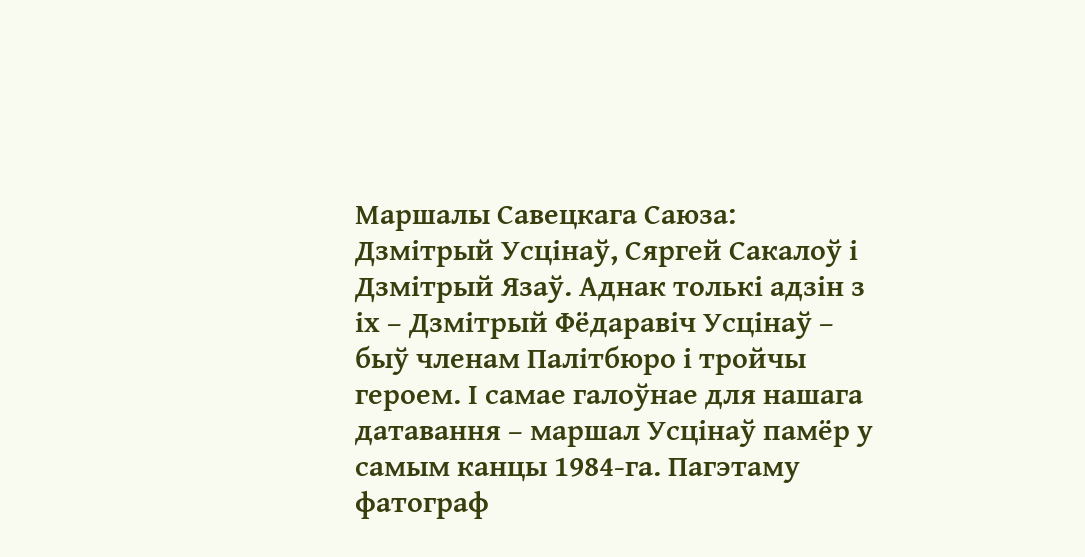Маршалы Савецкага Саюза: Дзмітрый Усцінаў, Сяргей Сакалоў і Дзмітрый Язаў. Аднак толькі адзін з іх – Дзмітрый Фёдаравіч Усцінаў – быў членам Палітбюро і тройчы героем. І самае галоўнае для нашага датавання – маршал Усцінаў памёр у самым канцы 1984-га. Пагэтаму фатограф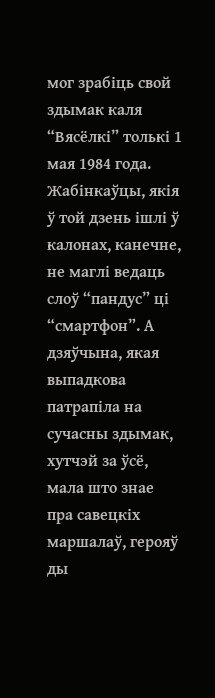мог зрабіць свой здымак каля “Вясёлкі” толькі 1 мая 1984 года.
Жабінкаўцы, якія ў той дзень ішлі ў калонах, канечне, не маглі ведаць слоў “пандус” ці “смартфон”. А дзяўчына, якая выпадкова патрапіла на сучасны здымак, хутчэй за ўсё, мала што знае пра савецкіх маршалаў, герояў ды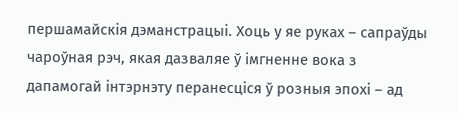першамайскія дэманстрацыі. Хоць у яе руках – сапраўды чароўная рэч, якая дазваляе ў імгненне вока з дапамогай інтэрнэту перанесціся ў розныя эпохі – ад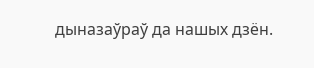дыназаўраў да нашых дзён.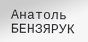Анатоль БЕНЗЯРУК